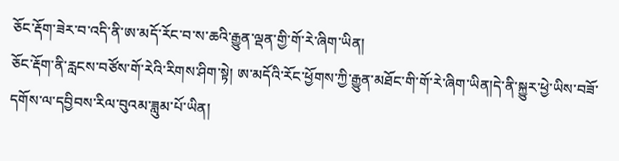ཅོང་རྡོག་ཟེར་བ་འདི་ནི་ཨ་མདོ་རོང་བ་ས་ཆའི་རྒྱུན་ལྡན་གྱི་གོ་རེ་ཞིག་ཡིན།
ཅོང་རྡོག་ནི་རླངས་བཙོས་གོ་རེའི་རིགས་ཤིག་སྟེ། ཨ་མདོའི་རོང་ཕྱོགས་ཀྱི་རྒྱུན་མཐོང་གི་གོ་རེ་ཞིག་ཡིན།དེ་ནི་སྐྱུར་ཕྱེ་ཡིས་བཟོ་དགོས་ལ་དབྱིབས་རིལ་བུའམ་ཟླུམ་པོ་ཡིན།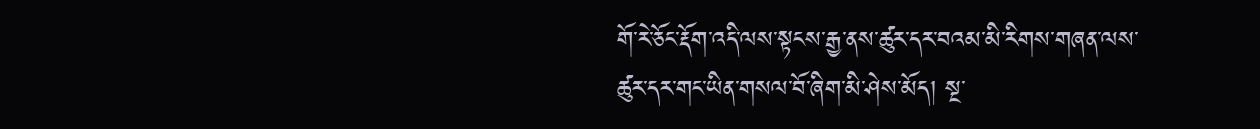གོ་རེ་ཅོང་རྡོག་འདི་ལས་སྟངས་རྒྱ་ནས་ཚུར་དར་བའམ་མི་རིགས་གཞན་ལས་ཚུར་དར་གང་ཡིན་གསལ་བོ་ཞིག་མི་ཤེས་མོད། སྔ་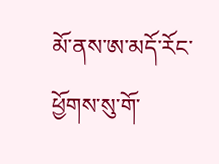མོ་ནས་ཨ་མདོ་རོང་ཕྱོགས་སུ་གོ་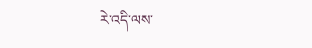རེ་འདི་ལས་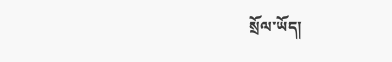སྲོལ་ཡོད།